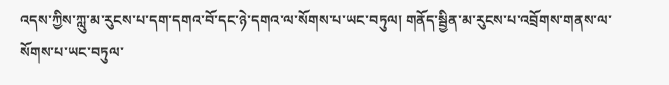འདས་ཀྱིས་ཀླུ་མ་རུངས་པ་དག་དགའ་བོ་དང་ཉེ་དགའ་ལ་སོགས་པ་ཡང་བཏུལ། གནོད་སྦྱིན་མ་རུངས་པ་འབྲོགས་གནས་ལ་སོགས་པ་ཡང་བཏུལ་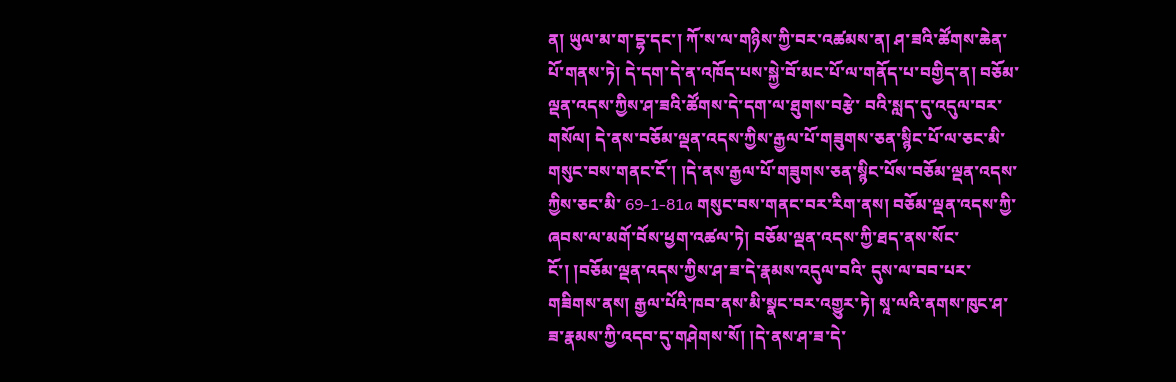ན། ཡུལ་མ་ག་དྷ་དང་། ཀོ་ས་ལ་གཉིས་ཀྱི་བར་འཚམས་ན། ཤ་ཟའི་ཚོགས་ཆེན་པོ་གནས་ཏེ། དེ་དག་དེ་ན་འཁོད་པས་སྐྱེ་བོ་མང་པོ་ལ་གནོད་པ་བགྱིད་ན། བཅོམ་ལྡན་འདས་ཀྱིས་ཤ་ཟའི་ཚོགས་དེ་དག་ལ་ཐུགས་བརྩེ་ བའི་སླད་དུ་འདུལ་བར་གསོལ། དེ་ནས་བཅོམ་ལྡན་འདས་ཀྱིས་རྒྱལ་པོ་གཟུགས་ཅན་སྙིང་པོ་ལ་ཅང་མི་གསུང་བས་གནང་ངོ་། །དེ་ནས་རྒྱལ་པོ་གཟུགས་ཅན་སྙིང་པོས་བཅོམ་ལྡན་འདས་ཀྱིས་ཅང་མི་ 69-1-81a གསུང་བས་གནང་བར་རིག་ནས། བཅོམ་ལྡན་འདས་ཀྱི་ཞབས་ལ་མགོ་བོས་ཕྱག་འཚལ་ཏེ། བཅོམ་ལྡན་འདས་ཀྱི་ཐད་ནས་སོང་ངོ་། །བཅོམ་ལྡན་འདས་ཀྱིས་ཤ་ཟ་དེ་རྣམས་འདུལ་བའི་ དུས་ལ་བབ་པར་གཟིགས་ནས། རྒྱལ་པོའི་ཁབ་ནས་མི་སྣང་བར་འགྱུར་ཏེ། སཱ་ལའི་ནགས་ཁུང་ཤ་ཟ་རྣམས་ཀྱི་འདབ་དུ་གཤེགས་སོ། །དེ་ནས་ཤ་ཟ་དེ་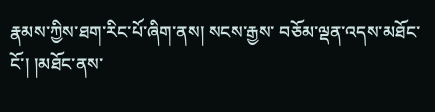རྣམས་ཀྱིས་ཐག་རིང་པོ་ཞིག་ནས། སངས་རྒྱས་ བཅོམ་ལྡན་འདས་མཐོང་ངོ་། །མཐོང་ནས་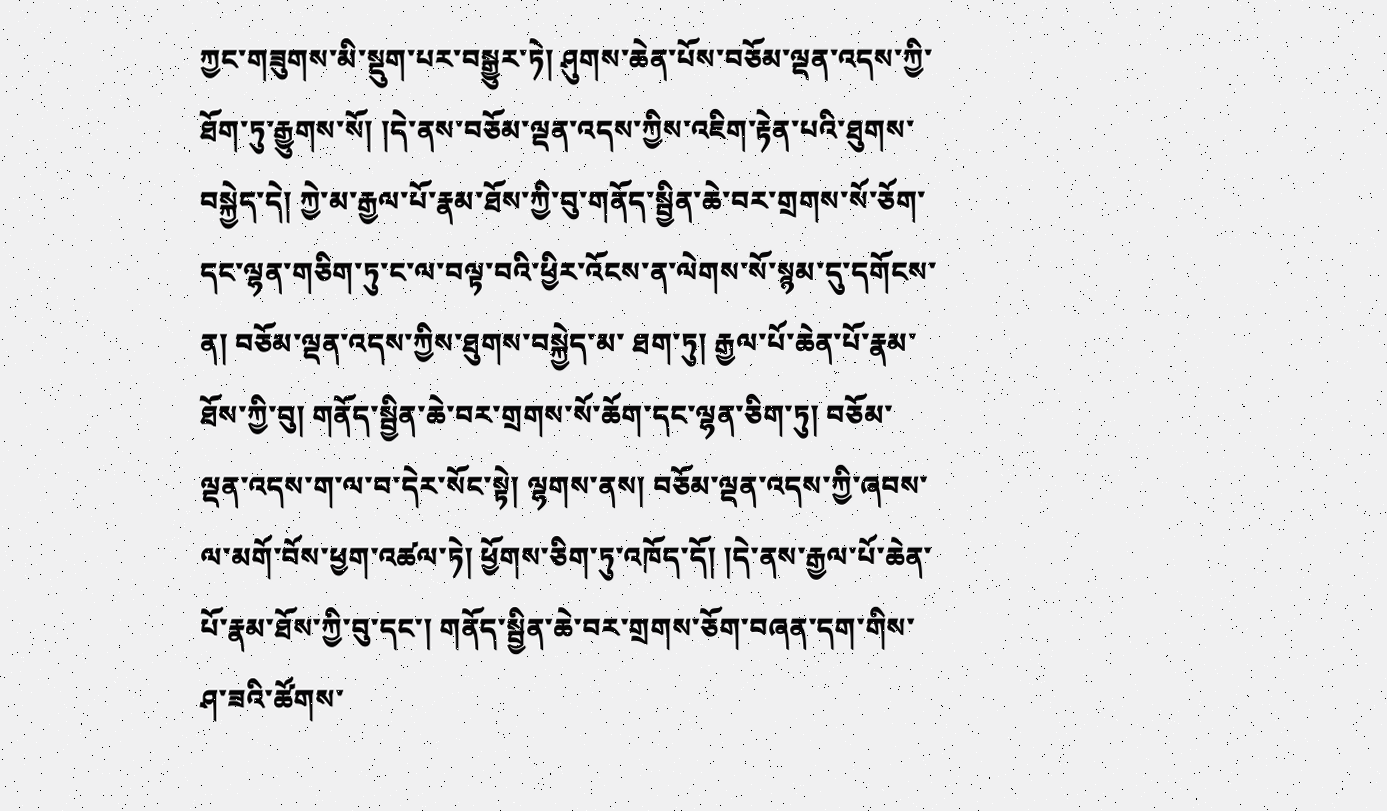ཀྱང་གཟུགས་མི་སྡུག་པར་བསྒྱུར་ཏེ། ཤུགས་ཆེན་པོས་བཅོམ་ལྡན་འདས་ཀྱི་ཐོག་ཏུ་རྒྱུགས་སོ། །དེ་ནས་བཅོམ་ལྡན་འདས་ཀྱིས་འཇིག་རྟེན་པའི་ཐུགས་ བསྐྱེད་དེ། ཀྱེ་མ་རྒྱལ་པོ་རྣམ་ཐོས་ཀྱི་བུ་གནོད་སྦྱིན་ཆེ་བར་གྲགས་སོ་ཅོག་དང་ལྷན་གཅིག་ཏུ་ང་ལ་བལྟ་བའི་ཕྱིར་འོངས་ན་ལེགས་སོ་སྙམ་དུ་དགོངས་ན། བཅོམ་ལྡན་འདས་ཀྱིས་ཐུགས་བསྐྱེད་མ་ ཐག་ཏུ། རྒྱལ་པོ་ཆེན་པོ་རྣམ་ཐོས་ཀྱི་བུ། གནོད་སྦྱིན་ཆེ་བར་གྲགས་སོ་ཆོག་དང་ལྷན་ཅིག་ཏུ། བཅོམ་ལྡན་འདས་ག་ལ་བ་དེར་སོང་སྟེ། ལྷགས་ནས། བཅོམ་ལྡན་འདས་ཀྱི་ཞབས་ ལ་མགོ་བོས་ཕྱག་འཚལ་ཏེ། ཕྱོགས་ཅིག་ཏུ་འཁོད་དོ། །དེ་ནས་རྒྱལ་པོ་ཆེན་པོ་རྣམ་ཐོས་ཀྱི་བུ་དང་། གནོད་སྦྱིན་ཆེ་བར་གྲགས་ཅོག་བཞན་དག་གིས་ཤ་ཟའི་ཚོགས་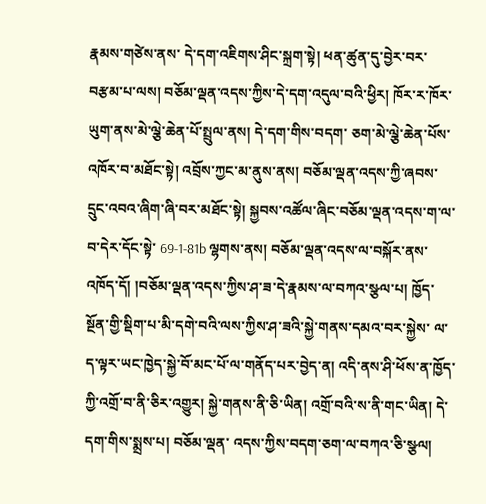རྣམས་གཙེས་ནས་ དེ་དག་འཇིགས་ཤིང་སྐྲག་སྟེ། ཕན་ཚུན་དུ་བྱེར་བར་བརྩམ་པ་ལས། བཅོམ་ལྡན་འདས་ཀྱིས་དེ་དག་འདུལ་བའི་ཕྱིར། ཁོར་ར་ཁོར་ཡུག་ནས་མེ་ལྕེ་ཆེན་པོ་སྤྲུལ་ནས། དེ་དག་གིས་བདག་ ཅག་མེ་ལྕེ་ཆེན་པོས་འཁོར་བ་མཐོང་སྟེ། འབྲོས་ཀྱང་མ་ནུས་ནས། བཅོམ་ལྡན་འདས་ཀྱི་ཞབས་དྲུང་འབའ་ཞིག་ཞི་བར་མཐོང་སྟེ། སྐྱབས་འཚོལ་ཞིང་བཅོམ་ལྡན་འདས་ག་ལ་བ་དེར་དོང་སྟེ་ 69-1-81b ལྷགས་ནས། བཅོམ་ལྡན་འདས་ལ་བསྐོར་ནས་འཁོད་དོ། །བཅོམ་ལྡན་འདས་ཀྱིས་ཤ་ཟ་དེ་རྣམས་ལ་བཀའ་སྩལ་པ། ཁྱོད་སྔོན་གྱི་སྡིག་པ་མི་དགེ་བའི་ལས་ཀྱིས་ཤ་ཟའི་སྐྱེ་གནས་དམའ་བར་སྐྱེས་ ལ་ད་ལྟར་ཡང་ཁྱེད་སྐྱེ་བོ་མང་པོ་ལ་གནོད་པར་བྱེད་ན། འདི་ནས་ཤི་ཕོས་ན་ཁྱོད་ཀྱི་འགྲོ་བ་ནི་ཅིར་འགྱུར། སྐྱེ་གནས་ནི་ཅི་ཡིན། འགྲོ་བའི་ས་ནི་གང་ཡིན། དེ་དག་གིས་སྨྲས་པ། བཅོམ་ལྡན་ འདས་ཀྱིས་བདག་ཅག་ལ་བཀའ་ཅི་སྩལ།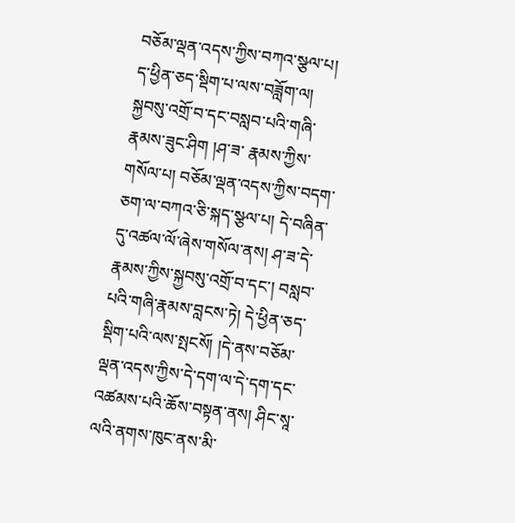བཅོམ་ལྡན་འདས་ཀྱིས་བཀའ་སྩལ་པ། ད་ཕྱིན་ཅད་སྡིག་པ་ལས་བཟློག་ལ། སྐྱབསུ་འགྲོ་བ་དང་བསླབ་པའི་གཞི་རྣམས་ཟུང་ཤིག །ཤ་ཟ་ རྣམས་ཀྱིས་གསོལ་པ། བཅོམ་ལྡན་འདས་ཀྱིས་བདག་ཅག་ལ་བཀའ་ཅི་སྐད་སྩལ་པ། དེ་བཞིན་དུ་འཚལ་ལོ་ཞེས་གསོལ་ནས། ཤ་ཟ་དེ་རྣམས་ཀྱིས་སྐྱབསུ་འགྲོ་བ་དང་། བསླབ་ པའི་གཞི་རྣམས་བླངས་ཏེ། དེ་ཕྱིན་ཅད་སྡིག་པའི་ལས་སྤངསོ། །དེ་ནས་བཅོམ་ལྡན་འདས་ཀྱིས་དེ་དག་ལ་དེ་དག་དང་འཚམས་པའི་ཆོས་བསྟན་ནས། ཤིང་སཱ་ལའི་ནགས་ཁུང་ནས་མི་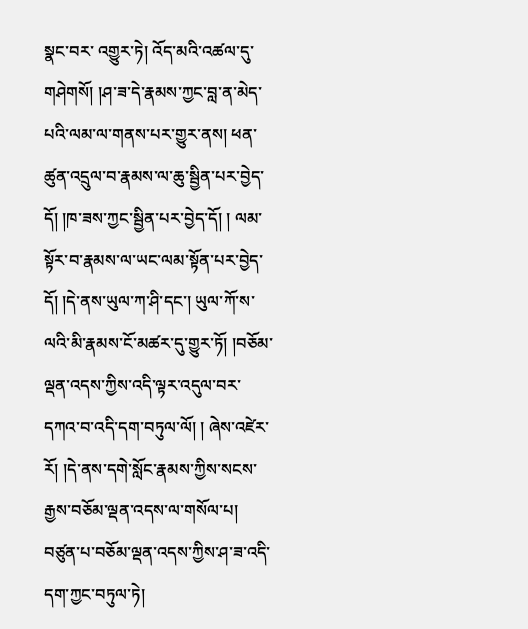སྣང་བར་ འགྱུར་ཏེ། འོད་མའི་འཚལ་དུ་གཤེགསོ། །ཤ་ཟ་དེ་རྣམས་ཀྱང་བླ་ན་མེད་པའི་ལམ་ལ་གནས་པར་གྱུར་ནས། ཕན་ཚུན་འདྲུལ་བ་རྣམས་ལ་ཆུ་སྦྱིན་པར་བྱེད་དོ། །ཁ་ཟས་ཀྱང་སྦྱིན་པར་བྱེད་དོ། ། ལམ་སྟོར་བ་རྣམས་ལ་ཡང་ལམ་སྟོན་པར་བྱེད་དོ། །དེ་ནས་ཡུལ་ཀ་ཤི་དང་། ཡུལ་ཀོ་ས་ལའི་མི་རྣམས་ངོ་མཚར་དུ་གྱུར་ཏོ། །བཅོམ་ལྡན་འདས་ཀྱིས་འདི་ལྟར་འདུལ་བར་དཀའ་བ་འདི་དག་བཏུལ་ལོ། ། ཞེས་འཛེར་རོ། །དེ་ནས་དགེ་སློང་རྣམས་ཀྱིས་སངས་རྒྱས་བཅོམ་ལྡན་འདས་ལ་གསོལ་པ། བཙུན་པ་བཅོམ་ལྡན་འདས་ཀྱིས་ཤ་ཟ་འདི་དག་ཀྱང་བཏུལ་ཏེ།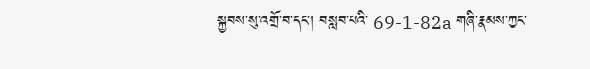སྐྱབས་སུ་འགྲོ་བ་དང་། བསླབ་པའི་ 69-1-82a གཞི་རྣམས་ཀྱང་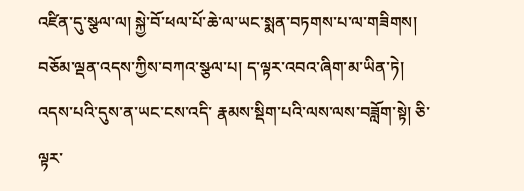འཛིན་དུ་སྩལ་ལ། སྐྱེ་བོ་ཕལ་པོ་ཆེ་ལ་ཡང་སྨན་བཏགས་པ་ལ་གཟིགས། བཅོམ་ལྡན་འདས་ཀྱིས་བཀའ་སྩལ་པ། ད་ལྟར་འབའ་ཞིག་མ་ཡིན་ཏེ། འདས་པའི་དུས་ན་ཡང་ངས་འདི་ རྣམས་སྡིག་པའི་ལས་ལས་བཟློག་སྟེ། ཅི་ལྟར་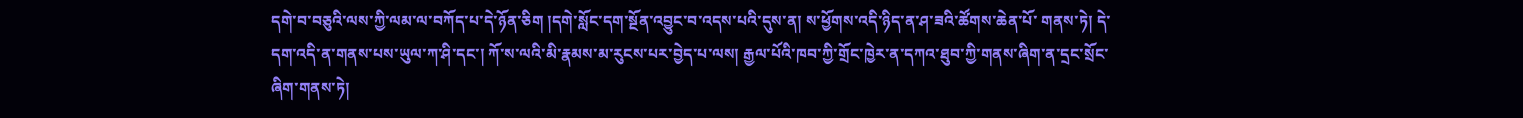དགེ་བ་བཅུའི་ལས་ཀྱི་ལམ་ལ་བཀོད་པ་དེ་ཉོན་ཅིག །དགེ་སློང་དག་སྔོན་འབྱུང་བ་འདས་པའི་དུས་ན། ས་ཕྱོགས་འདི་ཉིད་ན་ཤ་ཟའི་ཚོགས་ཆེན་པོ་ གནས་ཏེ། དེ་དག་འདི་ན་གནས་པས་ཡུལ་ཀ་ཤི་དང་། ཀོ་ས་ལའི་མི་རྣམས་མ་རུངས་པར་བྱེད་པ་ལས། རྒྱལ་པོའི་ཁབ་ཀྱི་གྲོང་ཁྱེར་ན་དཀའ་ཐུབ་ཀྱི་གནས་ཞིག་ན་དྲང་སྲོང་ཞིག་གནས་ཏེ།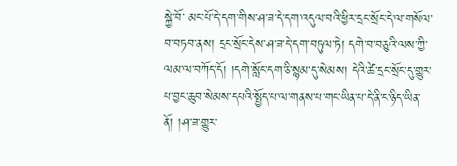སྐྱེ་བོ་ མང་པོ་དེ་དག་གིས་ཤ་ཟ་དེ་དག་འདུལ་བའི་ཕྱིར་དྲང་སྲོང་དེ་ལ་གསོལ་བ་བཏབ་ནས། དྲང་སྲོང་དེས་ཤ་ཟ་དེ་དག་བཏུལ་ཏེ། དགེ་བ་བཅུའི་ལས་ཀྱི་ལམ་ལ་བཀོད་དོ། །དགེ་སློང་དག་ཅི་སྙམ་དུ་སེམས། དེའི་ཚེ་དྲང་སྲོང་དུ་གྱུར་པ་བྱང་ཆུབ་སེམས་དཔའི་སྤྱོད་པ་ལ་གནས་པ་གང་ཡིན་པ་དེ་ནི་ང་ཉིད་ཡིན་ནོ། །ཤ་ཟ་གྱུར་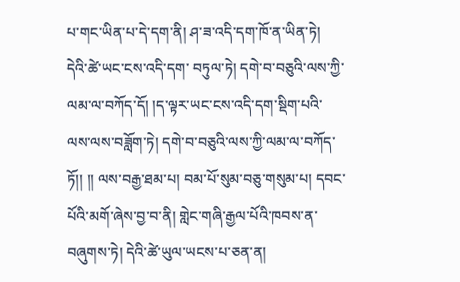པ་གང་ཡིན་པ་དེ་དག་ནི། ཤ་ཟ་འདི་དག་ཁོ་ན་ཡིན་ཏེ། དེའི་ཚེ་ཡང་ངས་འདི་དག་ བཏུལ་ཏེ། དགེ་བ་བཅུའི་ལས་ཀྱི་ལམ་ལ་བཀོད་དོ། །ད་ལྟར་ཡང་ངས་འདི་དག་སྡིག་པའི་ལས་ལས་བཟློག་ཏེ། དགེ་བ་བཅུའི་ལས་ཀྱི་ལམ་ལ་བཀོད་ཏོ།། །། ལས་བརྒྱ་ཐམ་པ། བམ་པོ་སུམ་བཅུ་གསུམ་པ། དབང་པོའི་མགོ་ཞེས་བྱ་བ་ནི། གླེང་གཞི་རྒྱལ་པོའི་ཁབས་ན་བཞུགས་ཏེ། དེའི་ཚེ་ཡུལ་ཡངས་པ་ཅན་ན།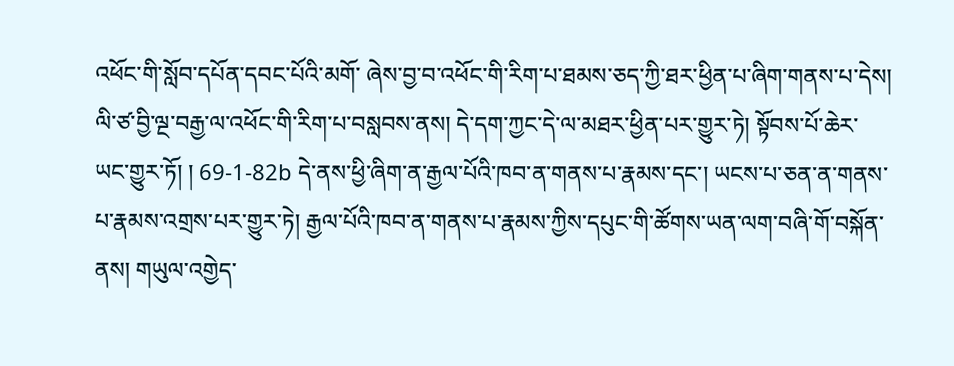འཕོང་གི་སློབ་དཔོན་དབང་པོའི་མགོ་ ཞེས་བྱ་བ་འཕོང་གི་རིག་པ་ཐམས་ཅད་ཀྱི་ཐར་ཕྱིན་པ་ཞིག་གནས་པ་དེས། ལི་ཙ་བྱི་ལྔ་བརྒྱ་ལ་འཕོང་གི་རིག་པ་བསླབས་ནས། དེ་དག་ཀྱང་དེ་ལ་མཐར་ཕྱིན་པར་གྱུར་ཏེ། སྟོབས་པོ་ཆེར་ཡང་གྱུར་ཏོ། ། 69-1-82b དེ་ནས་ཕྱི་ཞིག་ན་རྒྱལ་པོའི་ཁབ་ན་གནས་པ་རྣམས་དང་། ཡངས་པ་ཅན་ན་གནས་པ་རྣམས་འགྲས་པར་གྱུར་ཏེ། རྒྱལ་པོའི་ཁབ་ན་གནས་པ་རྣམས་ཀྱིས་དཔུང་གི་ཚོགས་ཡན་ལག་བཞི་གོ་བསྐོན་ནས། གཡུལ་འགྱེད་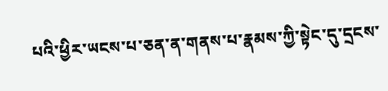པའི་ཕྱིར་ཡངས་པ་ཅན་ན་གནས་པ་རྣམས་ཀྱི་སྟེང་དུ་དྲངས་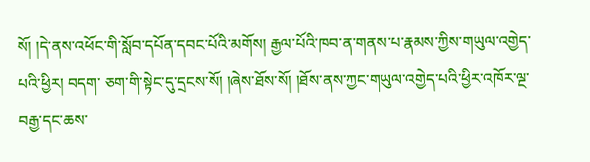སོ། །དེ་ནས་འཕོང་གི་སློབ་དཔོན་དབང་པོའི་མགོས། རྒྱལ་པོའི་ཁབ་ན་གནས་པ་རྣམས་ཀྱིས་གཡུལ་འགྱེད་པའི་ཕྱིར། བདག་ ཅག་གི་སྟེང་དུ་དྲངས་སོ། །ཞེས་ཐོས་སོ། །ཐོས་ནས་ཀྱང་གཡུལ་འགྱེད་པའི་ཕྱིར་འཁོར་ལྔ་བརྒྱ་དང་ཆས་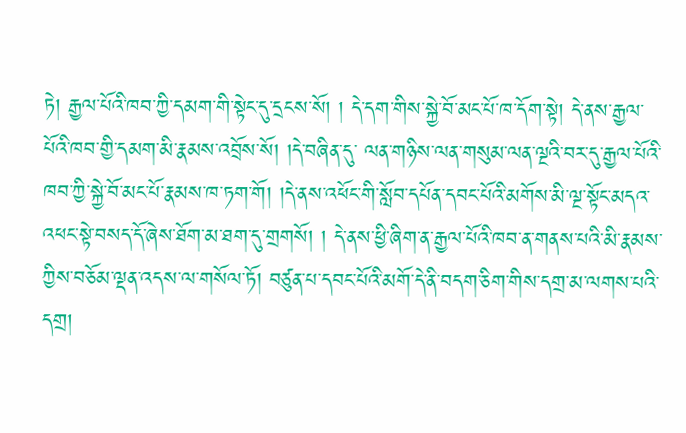ཏེ། རྒྱལ་པོའི་ཁབ་ཀྱི་དམག་གི་སྟེང་དུ་དྲངས་སོ། ། དེ་དག་གིས་སྐྱེ་བོ་མང་པོ་ཁ་དོག་སྟེ། དེ་ནས་རྒྱལ་པོའི་ཁབ་གྱི་དམག་མི་རྣམས་འབྲོས་སོ། །དེ་བཞིན་དུ་ ལན་གཉིས་ལན་གསུམ་ལན་ལྔའི་བར་དུ་རྒྱལ་པོའི་ཁབ་ཀྱི་སྐྱེ་བོ་མང་པོ་རྣམས་ཁ་ཏག་གོ། །དེ་ནས་འཕོང་གི་སློབ་དཔོན་དབང་པོའི་མགོས་མི་ལྔ་སྟོང་མདའ་འཕང་སྟེ་བསད་དོ་ཞེས་ཐོག་མ་ཐག་དུ་གྲགསོ། ། དེ་ནས་ཕྱི་ཞིག་ན་རྒྱལ་པོའི་ཁབ་ན་གནས་པའི་མི་རྣམས་ཀྱིས་བཅོམ་ལྡན་འདས་ལ་གསོལ་ཏོ། བཙུན་པ་དབང་པོའི་མགོ་དེ་ནི་བདག་ཅིག་གིས་དགྲ་མ་ལགས་པའི་དགྲ།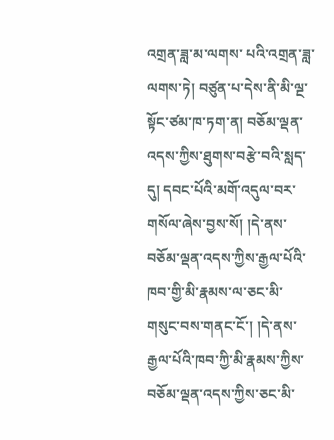འགྲན་ཟླ་མ་ལགས་ པའི་འགྲན་ཟླ་ལགས་ཏེ། བཙུན་པ་དེས་ནི་མི་ལྔ་སྟོང་ཙམ་ཁ་ཏག་ན། བཅོམ་ལྡན་འདས་ཀྱིས་ཐུགས་བརྩེ་བའི་སླད་དུ། དབང་པོའི་མགོ་འདུལ་བར་གསོལ་ཞེས་བྱས་སོ། །དེ་ནས་ བཅོམ་ལྡན་འདས་ཀྱིས་རྒྱལ་པོའི་ཁབ་གྱི་མི་རྣམས་ལ་ཅང་མི་གསུང་བས་གནང་ངོ་། །དེ་ནས་རྒྱལ་པོའི་ཁབ་ཀྱི་མི་རྣམས་ཀྱིས་བཅོམ་ལྡན་འདས་ཀྱིས་ཅང་མི་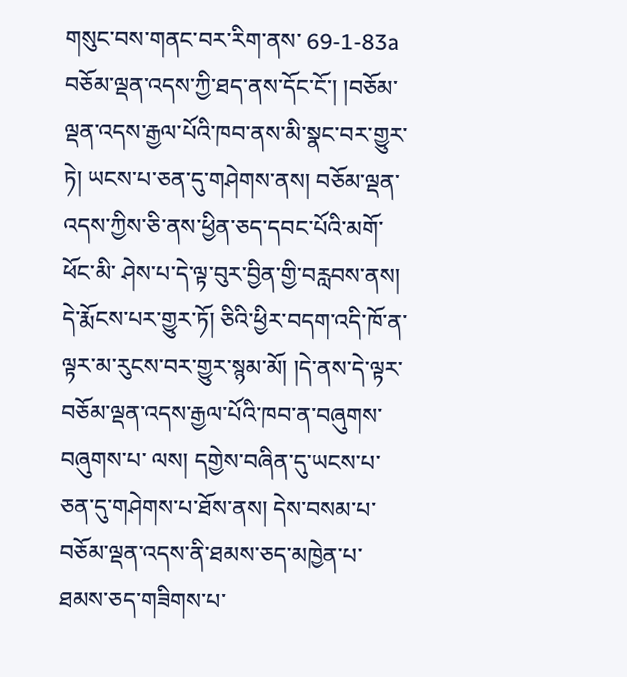གསུང་བས་གནང་བར་རིག་ནས་ 69-1-83a བཅོམ་ལྡན་འདས་ཀྱི་ཐད་ནས་དོང་ངོ་། །བཅོམ་ལྡན་འདས་རྒྱལ་པོའི་ཁབ་ནས་མི་སྣང་བར་གྱུར་ཏེ། ཡངས་པ་ཅན་དུ་གཤེགས་ནས། བཅོམ་ལྡན་འདས་ཀྱིས་ཅི་ནས་ཕྱིན་ཅད་དབང་པོའི་མགོ་ཕོང་མི་ ཤེས་པ་དེ་ལྟ་བུར་བྱིན་གྱི་བརླབས་ནས། དེ་རྨོངས་པར་གྱུར་ཏོ། ཅིའི་ཕྱིར་བདག་འདི་ཁོ་ན་ལྟར་མ་རུངས་བར་གྱུར་སྙམ་མོ། །དེ་ནས་དེ་ལྟར་བཅོམ་ལྡན་འདས་རྒྱལ་པོའི་ཁབ་ན་བཞུགས་བཞུགས་པ་ ལས། དགྱེས་བཞིན་དུ་ཡངས་པ་ཅན་དུ་གཤེགས་པ་ཐོས་ནས། དེས་བསམ་པ་བཅོམ་ལྡན་འདས་ནི་ཐམས་ཅད་མཁྱེན་པ་ཐམས་ཅད་གཟིགས་པ་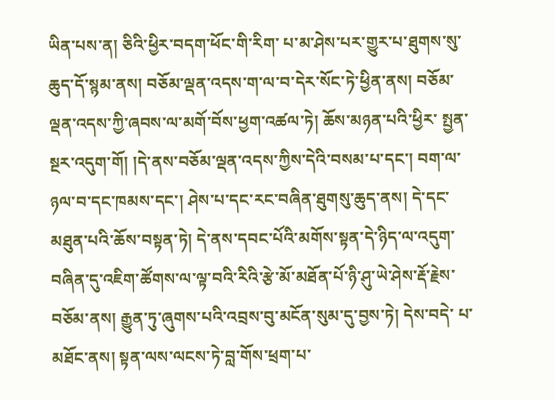ཡིན་པས་ན། ཅིའི་ཕྱིར་བདག་ཕོང་གི་རིག་ པ་མ་ཤེས་པར་གྱུར་པ་ཐུགས་སུ་ཆུད་དོ་སྙམ་ནས། བཅོམ་ལྡན་འདས་ག་ལ་བ་དེར་སོང་ཏེ་ཕྱིན་ནས། བཅོམ་ལྡན་འདས་ཀྱི་ཞབས་ལ་མགོ་བོས་ཕྱག་འཚལ་ཏེ། ཆོས་མཉན་པའི་ཕྱིར་ སྤྱན་སྔར་འདུག་གོ། །དེ་ནས་བཅོམ་ལྡན་འདས་ཀྱིས་དེའི་བསམ་པ་དང་། བག་ལ་ཉལ་བ་དང་ཁམས་དང་། ཤེས་པ་དང་རང་བཞིན་ཐུགསུ་ཆུད་ནས། དེ་དང་མཐུན་པའི་ཆོས་བསྟན་ཏེ། དེ་ནས་དབང་པོའི་མགོས་སྟན་དེ་ཉིད་ལ་འདུག་བཞིན་དུ་འཇིག་ཚོགས་ལ་ལྟ་བའི་རིའི་རྩེ་མོ་མཐོན་པོ་ཉི་ཤུ་ཡེ་ཤེས་རྡོ་རྗེས་བཅོམ་ནས། རྒྱུན་ཏུ་ཞུགས་པའི་འབྲས་བུ་མངོན་སུམ་དུ་བྱས་ཏེ། དེས་བདེ་ པ་མཐོང་ནས། སྟན་ལས་ལངས་ཏེ་བླ་གོས་ཕྲག་པ་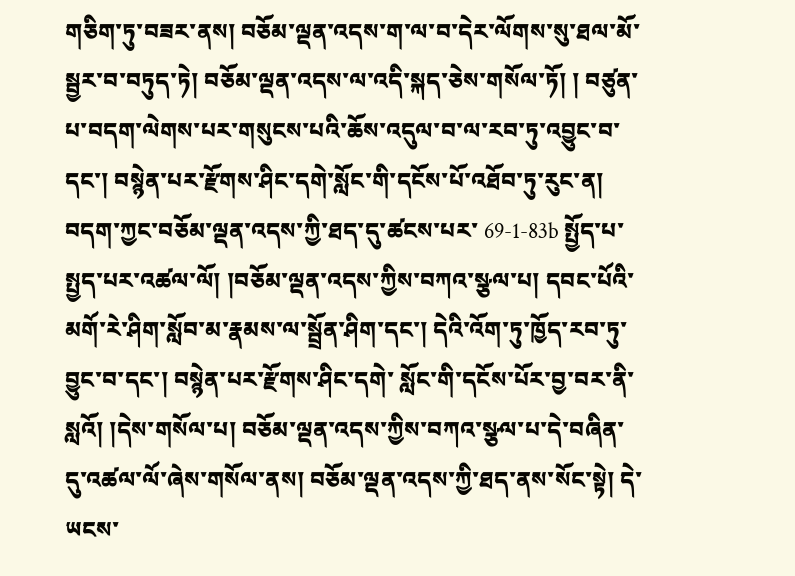གཅིག་ཏུ་བཟར་ནས། བཅོམ་ལྡན་འདས་ག་ལ་བ་དེར་ལོགས་སུ་ཐལ་མོ་སྦྱར་བ་བཏུད་ཏེ། བཅོམ་ལྡན་འདས་ལ་འདི་སྐད་ཅེས་གསོལ་ཏོ། ། བཙུན་པ་བདག་ལེགས་པར་གསུངས་པའི་ཆོས་འདུལ་བ་ལ་རབ་ཏུ་འབྱུང་བ་དང་། བསྙེན་པར་རྫོགས་ཤིང་དགེ་སློང་གི་དངོས་པོ་འཐོབ་ཏུ་རུང་ན། བདག་ཀྱང་བཅོམ་ལྡན་འདས་ཀྱི་ཐད་དུ་ཚངས་པར་ 69-1-83b སྤྱོད་པ་སྤྱད་པར་འཚལ་ལོ། །བཅོམ་ལྡན་འདས་ཀྱིས་བཀའ་སྩལ་པ། དབང་པོའི་མགོ་རེ་ཤིག་སློབ་མ་རྣམས་ལ་སྦྲོན་ཤིག་དང་། དེའི་འོག་ཏུ་ཁྱོད་རབ་ཏུ་བྱུང་བ་དང་། བསྙེན་པར་རྫོགས་ཤིང་དགེ་ སློང་གི་དངོས་པོར་བྱ་བར་ནི་སླའོ། །དེས་གསོལ་པ། བཅོམ་ལྡན་འདས་ཀྱིས་བཀའ་སྩལ་པ་དེ་བཞིན་དུ་འཚལ་ལོ་ཞེས་གསོལ་ནས། བཅོམ་ལྡན་འདས་ཀྱི་ཐད་ནས་སོང་སྟེ། དེ་ཡངས་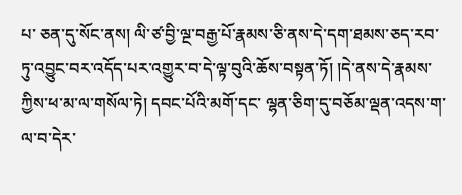པ་ ཅན་དུ་སོང་ནས། ལི་ཙ་བྱི་ལྔ་བརྒྱ་པོ་རྣམས་ཅི་ནས་དེ་དག་ཐམས་ཅད་རབ་ཏུ་འབྱུང་བར་འདོད་པར་འགྱུར་བ་དེ་ལྟ་བུའི་ཆོས་བསྟན་ཏོ། །དེ་ནས་དེ་རྣམས་ཀྱིས་ཕ་མ་ལ་གསོལ་ཏེ། དབང་པོའི་མགོ་དང་ ལྷན་ཅིག་དུ་བཅོམ་ལྡན་འདས་ག་ལ་བ་དེར་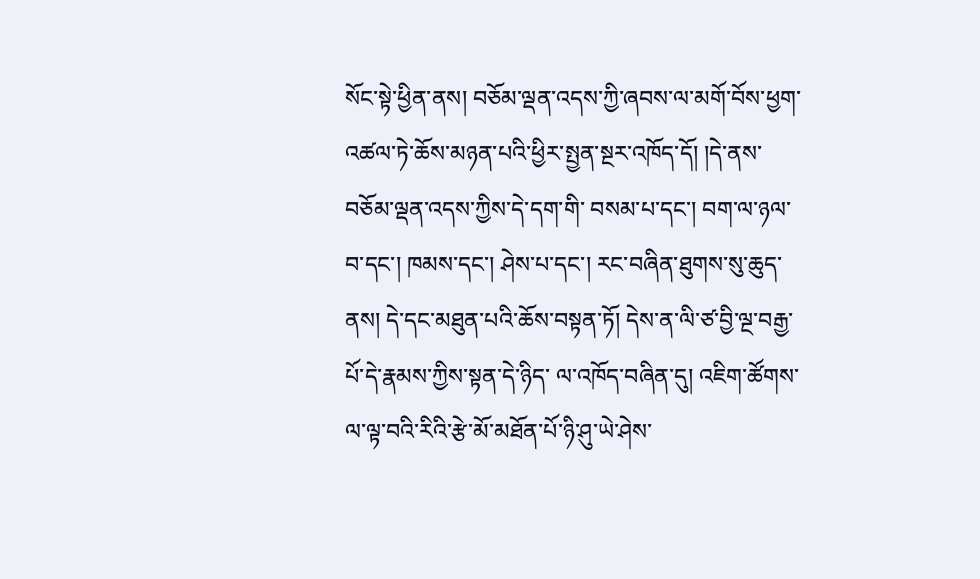སོང་སྟེ་ཕྱིན་ནས། བཅོམ་ལྡན་འདས་ཀྱི་ཞབས་ལ་མགོ་བོས་ཕྱག་འཚལ་ཏེ་ཆོས་མཉན་པའི་ཕྱིར་སྤྱན་སྔར་འཁོད་དོ། །དེ་ནས་བཅོམ་ལྡན་འདས་ཀྱིས་དེ་དག་གི་ བསམ་པ་དང་། བག་ལ་ཉལ་བ་དང་། ཁམས་དང་། ཤེས་པ་དང་། རང་བཞིན་ཐུགས་སུ་ཆུད་ནས། དེ་དང་མཐུན་པའི་ཆོས་བསྟན་ཏོ། དེས་ན་ལི་ཙ་བྱི་ལྔ་བརྒྱ་པོ་དེ་རྣམས་ཀྱིས་སྟན་དེ་ཉིད་ ལ་འཁོད་བཞིན་དུ། འཇིག་ཚོགས་ལ་ལྟ་བའི་རིའི་རྩེ་མོ་མཐོན་པོ་ཉི་ཤུ་ཡེ་ཤེས་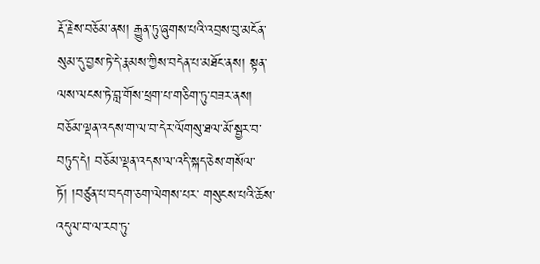རྡོ་རྗེས་བཅོམ་ནས། རྒྱུན་ཏུ་ཞུགས་པའི་འབྲས་བུ་མངོན་སུམ་དུ་བྱས་ཏེ་དེ་རྣམས་ཀྱིས་བདེན་པ་མཐོང་ནས། སྟན་ ལས་ལངས་ཏེ་བླ་གོས་ཕྲག་པ་གཅིག་ཏུ་བཟར་ནས། བཅོམ་ལྡན་འདས་ག་ལ་བ་དེར་ལོགསུ་ཐལ་མོ་སྦྱར་བ་བཏུད་དེ། བཅོམ་ལྡན་འདས་ལ་འདི་སྐད་ཅེས་གསོལ་ཏོ། །བཙུན་པ་བདག་ཅག་ལེགས་པར་ གསུངས་པའི་ཆོས་འདུལ་བ་ལ་རབ་ཏུ་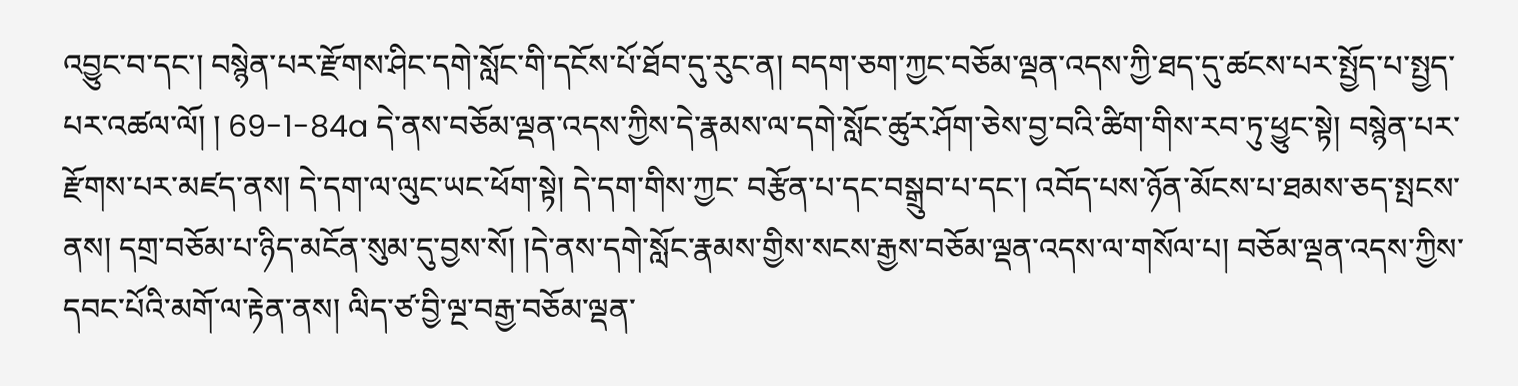འབྱུང་བ་དང་། བསྙེན་པར་རྫོགས་ཤིང་དགེ་སློང་གི་དངོས་པོ་ཐོབ་དུ་རུང་ན། བདག་ཅག་ཀྱང་བཅོམ་ལྡན་འདས་ཀྱི་ཐད་དུ་ཚངས་པར་སྤྱོད་པ་སྤྱད་པར་འཚལ་ལོ། ། 69-1-84a དེ་ནས་བཅོམ་ལྡན་འདས་ཀྱིས་དེ་རྣམས་ལ་དགེ་སློང་ཚུར་ཤོག་ཅེས་བྱ་བའི་ཚིག་གིས་རབ་ཏུ་ཕྱུང་སྟེ། བསྙེན་པར་རྫོགས་པར་མཛད་ནས། དེ་དག་ལ་ལུང་ཡང་ཕོག་སྟེ། དེ་དག་གིས་ཀྱང་ བརྩོན་པ་དང་བསྒྲུབ་པ་དང་། འབོད་པས་ཉོན་མོངས་པ་ཐམས་ཅད་སྤངས་ནས། དགྲ་བཅོམ་པ་ཉིད་མངོན་སུམ་དུ་བྱས་སོ། །དེ་ནས་དགེ་སློང་རྣམས་གྱིས་སངས་རྒྱས་བཅོམ་ལྡན་འདས་ལ་གསོལ་པ། བཅོམ་ལྡན་འདས་ཀྱིས་དབང་པོའི་མགོ་ལ་རྟེན་ནས། ལིད་ཙ་བྱི་ལྔ་བརྒྱ་བཅོམ་ལྡན་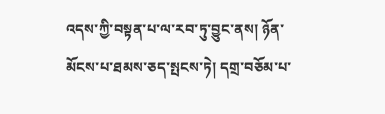འདས་ཀྱི་བསྟན་པ་ལ་རབ་ཏུ་བྱུང་ནས། ཉོན་མོངས་པ་ཐམས་ཅད་སྤངས་ཏེ། དགྲ་བཅོམ་པ་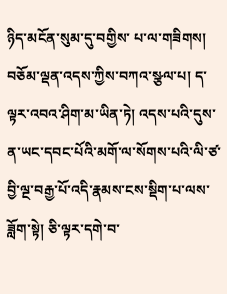ཉིད་མངོན་སུམ་དུ་བགྱིས་ པ་ལ་གཟིགས། བཅོམ་ལྡན་འདས་ཀྱིས་བཀའ་སྩལ་པ། ད་ལྟར་འབའ་ཤིག་མ་ཡིན་ཏེ། འདས་པའི་དུས་ན་ཡང་དབང་པོའི་མགོ་ལ་སོགས་པའི་ལི་ཙ་བྱི་ལྔ་བརྒྱ་པོ་འདི་རྣམས་ངས་སྡིག་པ་ལས་ ཟློག་སྟེ། ཅི་ལྟར་དགེ་བ་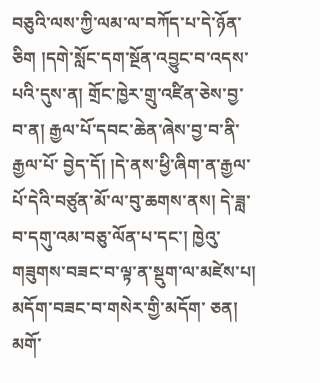བཅུའི་ལས་ཀྱི་ལམ་ལ་བཀོད་པ་དེ་ཉོན་ཅིག །དགེ་སློང་དག་སྔོན་འབྱུང་བ་འདས་པའི་དུས་ན། གྲོང་ཁྱེར་གྲུ་འཛིན་ཅེས་བྱ་བ་ན། རྒྱལ་པོ་དབང་ཆེན་ཞེས་བྱ་བ་ནི་རྒྱལ་པོ་ བྱེད་དོ། །དེ་ནས་ཕྱི་ཞིག་ན་རྒྱལ་པོ་དེའི་བཙུན་མོ་ལ་བུ་ཆགས་ནས། དེ་ཟླ་བ་དགུ་འམ་བཅུ་ལོན་པ་དང་། ཁྱེའུ་གཟུགས་བཟང་བ་ལྟ་ན་སྡུག་ལ་མཛེས་པ། མདོག་བཟང་བ་གསེར་གྱི་མདོག་ ཅན། མགོ་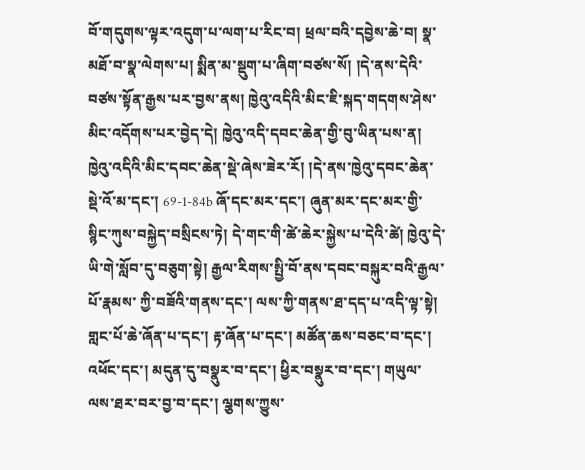བོ་གདུགས་ལྟར་འདུག་པ་ལག་པ་རིང་བ། ཕྲལ་བའི་དབྱེས་ཆེ་བ། སྣ་མཐོ་བ་སྣ་ལེགས་པ། སྨིན་མ་སྡུག་པ་ཞིག་བཙས་སོ། །དེ་ནས་དེའི་བཙས་སྟོན་རྒྱས་པར་བྱས་ནས། ཁྱེའུ་འདིའི་མིང་ཇི་སྐད་གདགས་ཤེས་མིང་འདོགས་པར་བྱེད་དེ། ཁྱེའུ་འདི་དབང་ཆེན་གྱི་བུ་ཡིན་པས་ན། ཁྱེའུ་འདིའི་མིང་དབང་ཆེན་སྡེ་ཞེས་ཟེར་རོ། །དེ་ནས་ཁྱེའུ་དབང་ཆེན་སྡེ་འོ་མ་དང་། 69-1-84b ཞོ་དང་མར་དང་། ཞུན་མར་དང་མར་གྱི་སྙིང་ཀུས་བསྐྱེད་བསྲིངས་ཏེ། དེ་གང་གི་ཚེ་ཆེར་སྐྱེས་པ་དེའི་ཚེ། ཁྱེའུ་དེ་ཡི་གེ་སློབ་དུ་བཅུག་སྟེ། རྒྱལ་རིགས་སྤྱི་བོ་ནས་དབང་བསྐུར་བའི་རྒྱལ་པོ་རྣམས་ ཀྱི་བཟོའི་གནས་དང་། ལས་ཀྱི་གནས་ཐ་དད་པ་འདི་ལྟ་སྟེ། གླང་པོ་ཆེ་ཞོན་པ་དང་། རྟ་ཞོན་པ་དང་། མཚོན་ཆས་བཅང་བ་དང་། འཕོང་དང་། མདུན་དུ་བསྣུར་བ་དང་། ཕྱིར་བསྣུར་བ་དང་། གཡུལ་ལས་ཐར་བར་བྱ་བ་དང་། ལྕགས་ཀྱུས་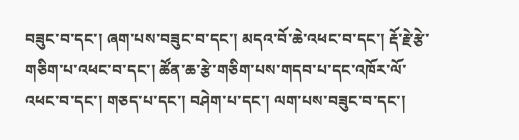བཟུང་བ་དང་། ཞག་པས་བཟུང་བ་དང་། མདའ་བོ་ཆེ་འཕང་བ་དང་། རྡོ་རྗེ་རྩེ་གཅིག་པ་འཕང་བ་དང་། ཚོན་ཆ་རྩེ་གཅིག་པས་གདབ་པ་དང་འཁོར་ལོ་འཕང་བ་དང་། གཅད་པ་དང་། བཤེག་པ་དང་། ལག་པས་བཟུང་བ་དང་།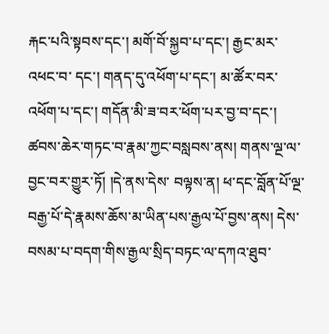རྐང་པའི་སྟབས་དང་། མགོ་བོ་སྐྱབ་པ་དང་། རྒྱང་མར་འཕང་བ་ དང་། གནད་དུ་འཕོག་པ་དང་། མ་ཚོར་བར་འཕོག་པ་དང་། གདོན་མི་ཟ་བར་ཕོག་པར་བྱ་བ་དང་། ཚབས་ཆེར་གཏང་བ་རྣམ་ཀྱང་བསླབས་ནས། གནས་ལྔ་ལ་བྱང་བར་གྱུར་ཏོ། །དེ་ནས་དེས་ བལྟས་ན། ཕ་དང་བློན་པོ་ལྔ་བརྒྱ་པོ་དེ་རྣམས་ཆོས་མ་ཡིན་པས་རྒྱལ་པོ་བྱས་ནས། དེས་བསམ་པ་བདག་གིས་རྒྱལ་སྲིད་བཏང་ལ་དཀའ་ཐུབ་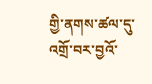གྱི་ནགས་ཚལ་དུ་འགྲོ་བར་བྱའོ་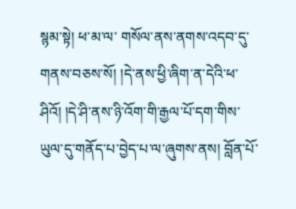སྙམ་སྟེ། ཕ་མ་ལ་ གསོལ་ནས་ནགས་འདབ་དུ་གནས་བཅས་སོ། །དེ་ནས་ཕྱི་ཞིག་ན་དེའི་ཕ་ཤིའོ། །དེ་ཤི་ནས་ཉི་འོག་གི་རྒྱལ་པོ་དག་གིས་ཡུལ་དུ་གནོད་པ་བྱེད་པ་ལ་ཞུགས་ནས། བློན་པོ་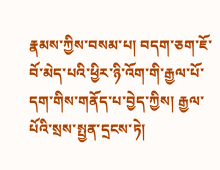རྣམས་ཀྱིས་བསམ་པ། བདག་ཅག་ཇོ་བོ་མེད་པའི་ཕྱིར་ཉི་འོག་གི་རྒྱལ་པོ་དག་གིས་གནོད་པ་བྱེད་ཀྱིས། རྒྱལ་པོའི་སྲས་སྤྱན་དྲངས་ཏེ།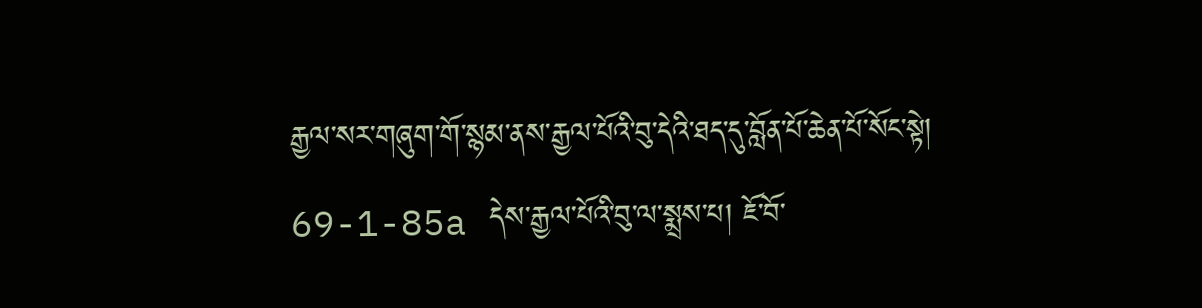རྒྱལ་སར་གཞུག་གོ་སྙམ་ནས་རྒྱལ་པོའི་བུ་དེའི་ཐད་དུ་བློན་པོ་ཆེན་པོ་སོང་སྟེ། 69-1-85a དེས་རྒྱལ་པོའི་བུ་ལ་སྨྲས་པ། ཇོ་བོ་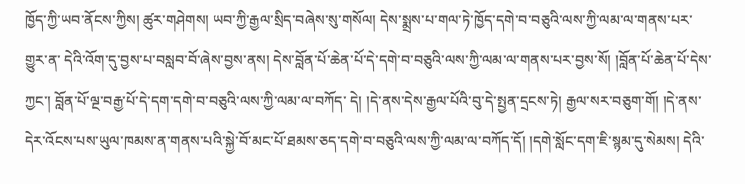ཁྱོད་ཀྱི་ཡབ་ནོངས་ཀྱིས། ཚུར་གཤེགས། ཡབ་ཀྱི་རྒྱལ་སྲིད་བཞེས་སུ་གསོལ། དེས་སྨྲས་པ་གལ་ཏེ་ཁྱོད་དགེ་བ་བཅུའི་ལས་ཀྱི་ལམ་ལ་གནས་པར་གྱུར་ན་ དེའི་འོག་དུ་བྱས་པ་བསླབ་བོ་ཞེས་བྱས་ནས། དེས་བློན་པོ་ཆེན་པོ་དེ་དགེ་བ་བཅུའི་ལས་ཀྱི་ལམ་ལ་གནས་པར་བྱས་སོ། །བློན་པོ་ཆེན་པོ་དེས་ཀྱང་། བློན་པོ་ལྔ་བརྒྱ་པོ་དེ་དག་དགེ་བ་བཅུའི་ལས་ཀྱི་ལམ་ལ་བཀོད་ དེ། །དེ་ནས་དེས་རྒྱལ་པོའི་བུ་དེ་སྤྱན་དྲངས་ཏེ། རྒྱལ་སར་བཅུག་གོ། །དེ་ནས་དེར་འོངས་པས་ཡུལ་ཁམས་ན་གནས་པའི་སྐྱེ་བོ་མང་པོ་ཐམས་ཅད་དགེ་བ་བཅུའི་ལས་ཀྱི་ལམ་ལ་བཀོད་དོ། །དགེ་སློང་དག་ཇི་སྙམ་དུ་སེམས། དེའི་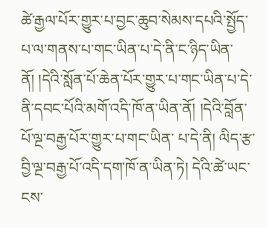ཚེ་རྒྱལ་པོར་གྱུར་པ་བྱང་ཆུབ་སེམས་དཔའི་སྤྱོད་པ་ལ་གནས་པ་གང་ཡིན་པ་དེ་ནི་ང་ཉིད་ཡིན་ནོ། །དེའི་སློན་པོ་ཆེན་པོར་གྱུར་པ་གང་ཡིན་པ་དེ་ནི་དབང་པོའི་མགོ་འདི་ཁོ་ན་ཡིན་ནོ། །དེའི་བློན་པོ་ལྔ་བརྒྱ་པོར་གྱུར་པ་གང་ཡིན་ པ་དེ་ནི། ལིད་རྩ་བྱི་ལྔ་བརྒྱ་པོ་འདི་དག་ཁོ་ན་ཡིན་ཏེ། དེའི་ཚེ་ཡང་ངས་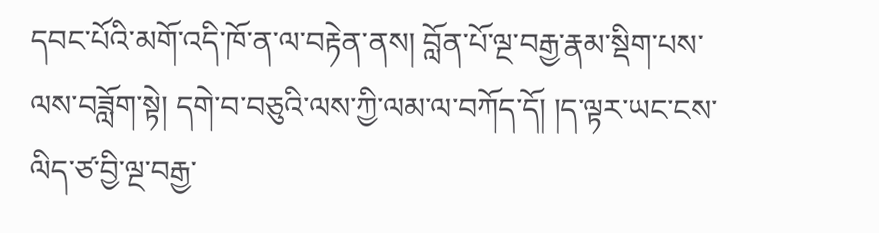དབང་པོའི་མགོ་འདི་ཁོ་ན་ལ་བརྟེན་ནས། བློན་པོ་ལྔ་བརྒྱ་རྣམ་སྡིག་པས་ལས་བཟློག་སྟེ། དགེ་བ་བཅུའི་ལས་ཀྱི་ལམ་ལ་བཀོད་དོ། །ད་ལྟར་ཡང་ངས་ ལིད་ཙ་བྱི་ལྔ་བརྒྱ་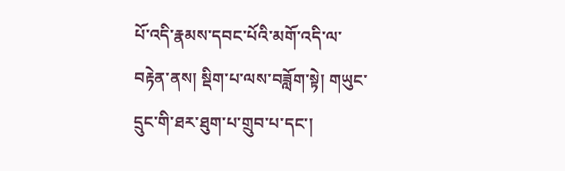པོ་འདི་རྣམས་དབང་པོའི་མགོ་འདི་ལ་བརྟེན་ནས། སྡིག་པ་ལས་བཟློག་སྟེ། གཡུང་དྲུང་གི་ཐར་ཐུག་པ་གྲུབ་པ་དང་།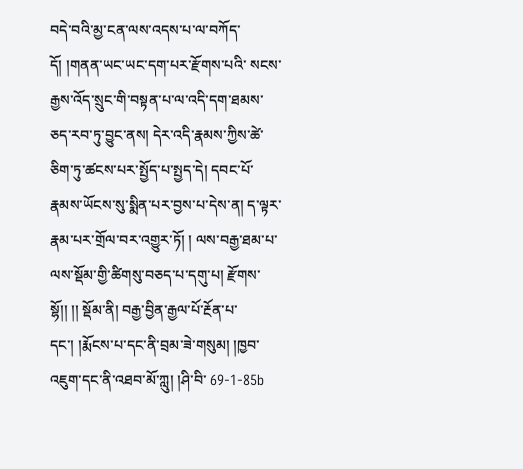བདེ་བའི་མྱ་ངན་ལས་འདས་པ་ལ་བཀོད་དོ། །གནན་ཡང་ཡང་དག་པར་རྫོགས་པའི་ སངས་རྒྱས་འོད་སྲུང་གི་བསྟན་པ་ལ་འདི་དག་ཐམས་ཅད་རབ་ཏུ་བྱུང་ནས། དེར་འདི་རྣམས་ཀྱིས་ཚེ་ཅིག་ཏུ་ཚངས་པར་སྤྱོད་པ་སྤྱད་དེ། དབང་པོ་རྣམས་ཡོངས་སུ་སྨིན་པར་བྱས་པ་དེས་ན། ད་ལྟར་རྣམ་པར་གྲོལ་བར་འགྱུར་ཏོ། ། ལས་བརྒྱ་ཐམ་པ་ལས་སྡོམ་གྱི་ཚིགསུ་བཅད་པ་དགུ་པ། རྫོགས་སྷོ།། །། སྡོམ་ནི། བརྒྱ་བྱིན་རྒྱལ་པོ་རྔོན་པ་དང་། །རྨོངས་པ་དང་ནི་བྲམ་ཟེ་གསུམ། །ཁྱབ་འཇུག་དང་ནི་འཐབ་མོ་ཀླུ། །ཤི་བི་ 69-1-85b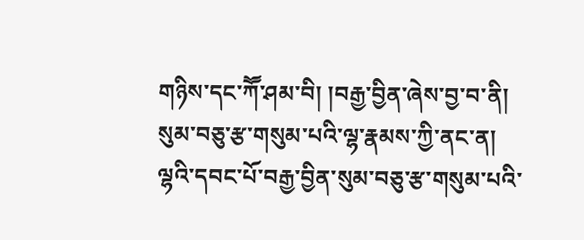གཉིས་དང་ཀཽ་ཤམ་བི། །བརྒྱ་བྱིན་ཞེས་བྱ་བ་ནི། སུམ་བཅུ་རྩ་གསུམ་པའི་ལྷ་རྣམས་ཀྱི་ནང་ན། ལྷའི་དབང་པོ་བརྒྱ་བྱིན་སུམ་བཅུ་རྩ་གསུམ་པའི་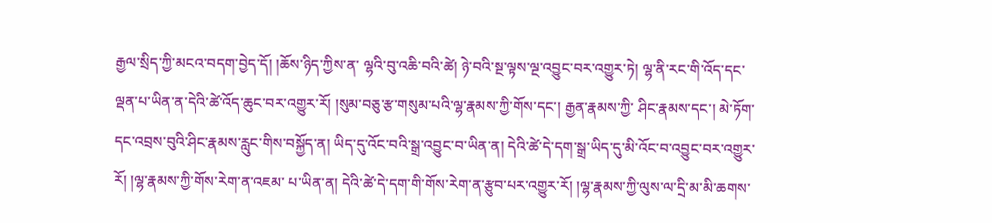རྒྱལ་སྲིད་ཀྱི་མངའ་བདག་བྱེད་དོ། །ཆོས་ཉིད་ཀྱིས་ན་ ལྷའི་བུ་འཆི་བའི་ཚེ། ཉེ་བའི་སྔ་ལྟས་ལྔ་འབྱུང་བར་འགྱུར་ཏེ། ལྷ་ནི་རང་གི་འོད་དང་ལྡན་པ་ཡིན་ན་དེའི་ཚེ་འོད་ཆུང་བར་འགྱུར་རོ། །སུམ་བཅུ་རྩ་གསུམ་པའི་ལྷ་རྣམས་ཀྱི་གོས་དང་། རྒྱན་རྣམས་ཀྱི་ ཤིང་རྣམས་དང་། མེ་ཏོག་དང་འབྲས་བུའི་ཤིང་རྣམས་རླུང་གིས་བསྐྱོད་ན། ཡིད་དུ་འོང་བའི་སྒྲ་འབྱུང་བ་ཡིན་ན། དེའི་ཚེ་དེ་དག་སྒྲ་ཡིད་དུ་མི་འོང་བ་འབྱུང་བར་འགྱུར་རོ། །ལྷ་རྣམས་ཀྱི་གོས་རེག་ན་འཇམ་ པ་ཡིན་ན། དེའི་ཚེ་དེ་དག་གི་གོས་རེག་ན་རྩུབ་པར་འགྱུར་རོ། །ལྷ་རྣམས་ཀྱི་ལུས་ལ་དྲི་མ་མི་ཆགས་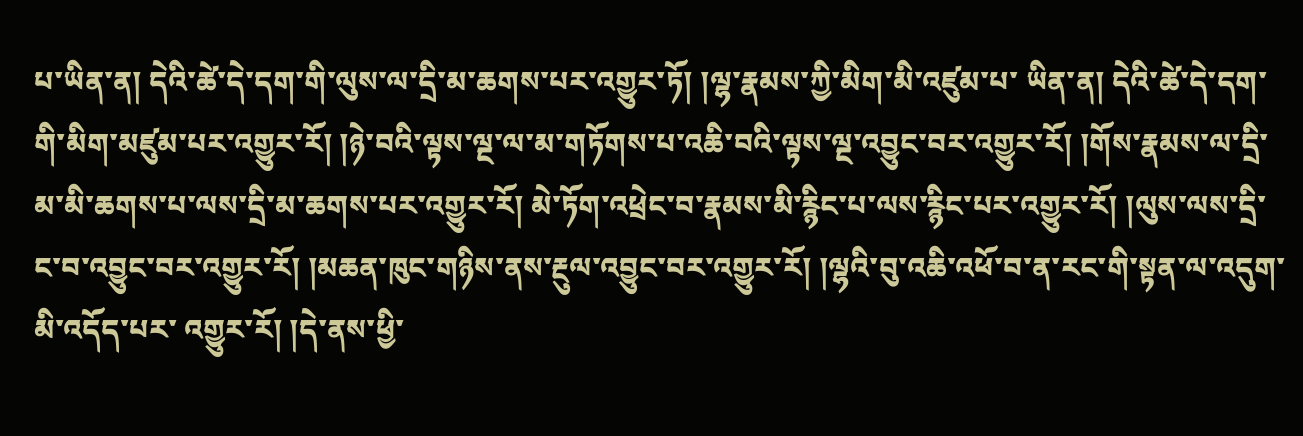པ་ཡིན་ན། དེའི་ཚེ་དེ་དག་གི་ལུས་ལ་དྲི་མ་ཆགས་པར་འགྱུར་ཏོ། །ལྷ་རྣམས་ཀྱི་མིག་མི་འཛུམ་པ་ ཡིན་ན། དེའི་ཚེ་དེ་དག་གི་མིག་མཛུམ་པར་འགྱུར་རོ། །ཉེ་བའི་ལྟས་ལྔ་ལ་མ་གཏོགས་པ་འཆི་བའི་ལྟས་ལྔ་འབྱུང་བར་འགྱུར་རོ། །གོས་རྣམས་ལ་དྲི་མ་མི་ཆགས་པ་ལས་དྲི་མ་ཆགས་པར་འགྱུར་རོ། མེ་ཏོག་འཕྲེང་བ་རྣམས་མི་རྙིང་པ་ལས་རྙིང་པར་འགྱུར་རོ། །ལུས་ལས་དྲི་ང་བ་འབྱུང་བར་འགྱུར་རོ། །མཆན་ཁུང་གཉིས་ནས་རྔུལ་འབྱུང་བར་འགྱུར་རོ། །ལྷའི་བུ་འཆི་འཕོ་བ་ན་རང་གི་སྟན་ལ་འདུག་མི་འདོད་པར་ འགྱུར་རོ། །དེ་ནས་ཕྱི་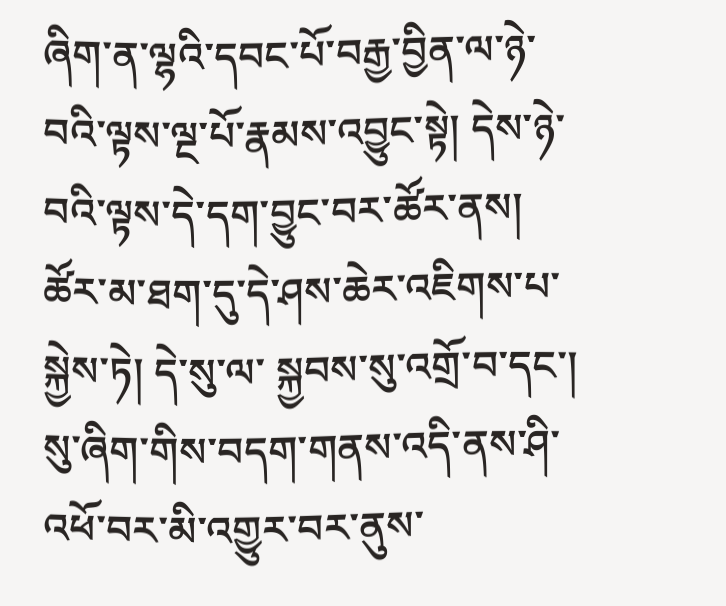ཞིག་ན་ལྷའི་དབང་པོ་བརྒྱ་བྱིན་ལ་ཉེ་བའི་ལྟས་ལྔ་པོ་རྣམས་འབྱུང་སྟེ། དེས་ཉེ་བའི་ལྟས་དེ་དག་བྱུང་བར་ཚོར་ནས། ཚོར་མ་ཐག་དུ་དེ་ཤས་ཆེར་འཇིགས་པ་སྐྱེས་ཏེ། དེ་སུ་ལ་ སྐྱབས་སུ་འགྲོ་བ་དང་། སུ་ཞིག་གིས་བདག་གནས་འདི་ནས་ཤི་འཕོ་བར་མི་འགྱུར་བར་ནུས་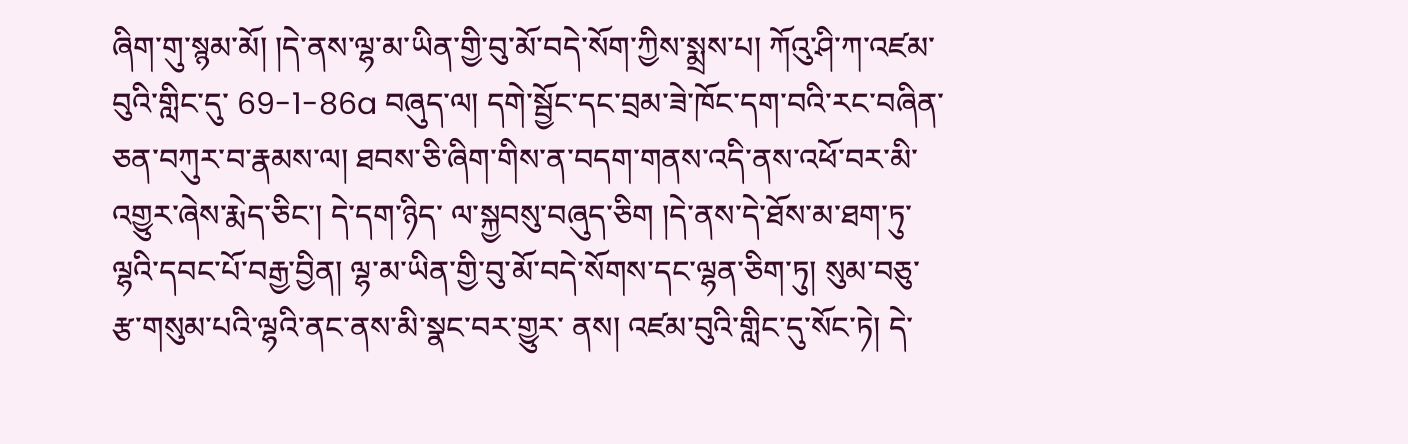ཞིག་གུ་སྙམ་མོ། །དེ་ནས་ལྷ་མ་ཡིན་གྱི་བུ་མོ་བདེ་སོག་ཀྱིས་སྨྲས་པ། ཀོའུ་ཤི་ཀ་འཛམ་བུའི་གླིང་དུ་ 69-1-86a བཞུད་ལ། དགེ་སྦྱོང་དང་བྲམ་ཟེ་ཁོང་དག་བའི་རང་བཞིན་ཅན་བཀུར་བ་རྣམས་ལ། ཐབས་ཅི་ཞིག་གིས་ན་བདག་གནས་འདི་ནས་འཕོ་བར་མི་འགྱུར་ཞེས་རྨེད་ཅིང་། དེ་དག་ཉིད་ ལ་སྐྱབསུ་བཞུད་ཅིག །དེ་ནས་དེ་ཐོས་མ་ཐག་ཏུ་ལྷའི་དབང་པོ་བརྒྱ་བྱིན། ལྷ་མ་ཡིན་གྱི་བུ་མོ་བདེ་སོགས་དང་ལྷན་ཅིག་ཏུ། སུམ་བཅུ་རྩ་གསུམ་པའི་ལྷའི་ནང་ནས་མི་སྣང་བར་གྱུར་ ནས། འཛམ་བུའི་གླིང་དུ་སོང་ཏེ། དེ་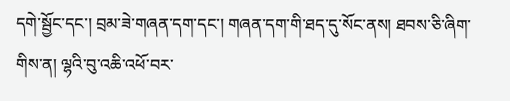དགེ་སྦྱོང་དང་། བྲམ་ཟེ་གཞན་དག་དང་། གཞན་དག་གི་ཐད་དུ་སོང་ནས། ཐབས་ཅི་ཞིག་གིས་ན། ལྷའི་བུ་འཆི་འཕོ་བར་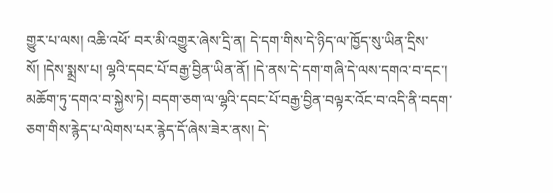གྱུར་པ་ལས། འཆི་འཕོ་ བར་མི་འགྱུར་ཞེས་དྲི་ན། དེ་དག་གིས་དེ་ཉིད་ལ་ཁྱོད་སུ་ཡིན་དྲིས་སོ། །དེས་སྨྲས་པ། ལྷའི་དབང་པོ་བརྒྱ་བྱིན་ཡིན་ནོ། །དེ་ནས་དེ་དག་གཞི་དེ་ལས་དགའ་བ་དང་། མཆོག་ཏུ་དགའ་བ་སྐྱེས་ཏེ། བདག་ཅག་ལ་ལྷའི་དབང་པོ་བརྒྱ་བྱིན་བལྟར་འོང་བ་འདི་ནི་བདག་ཅག་གིས་རྙེད་པ་ལེགས་པར་རྙེད་དོ་ཞེས་ཟེར་ནས། དེ་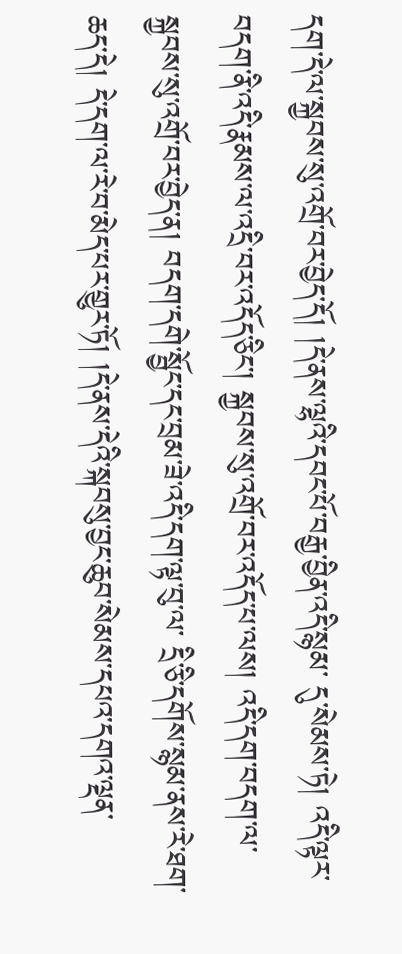དག་དེ་ལ་སྐྱབས་སུ་འགྲོ་བར་བྱེད་དོ། །དེ་ནས་ལྷའི་དབང་པོ་བརྒྱ་བྱིན་འདི་སྙམ་ དུ་སེམས་ཏེ། འདི་ལྟར་བདག་ནི་འདི་རྣམས་ལ་འདྲི་བར་འདོད་ཅིང་། སྐྱབས་སུ་འགྲོ་བར་འདོད་པ་ལས། འདི་དག་བདག་ལ་སྐྱབས་སུ་འགྲོ་བར་བྱེད་ན། བདག་དགེ་སྦྱོང་དང་བྲམ་ཟེ་འདི་དག་ལྟ་བུ་ལ་ དྲི་ཅི་དགོས་སྙམ་ནས་རེ་ཐག་ཆད་དེ། དེ་དག་ལ་རེ་བ་མེད་པར་གྱུར་ཏོ། །དེ་ནས་དེའི་སྐབསུ་བྱང་ཆུབ་སེམས་དཔའ་དགའ་ལྡན་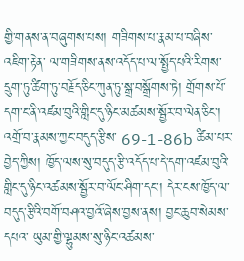གྱི་གནས་ན་བཞུགས་པས། གཟིགས་པ་རྣམ་པ་བཞིས་འཇིག་རྟེན་ ལ་གཟིགས་ནས་འདོད་པ་ལ་སྤྱོད་པའི་རིགས་དྲུག་ཏུ་ཚིག་ཏུ་བརྗོད་ཅིང་ཀུན་ཏུ་སྒྲ་བསྒྲོགས་ཏེ། གྲོགས་པོ་དག་ང་ནི་འཛམ་བུའི་གླིང་དུ་ཉིང་མཚམས་སྦྱོར་བ་ལེན་ཅིང་། འགྲོ་བ་རྣམས་ཀྱང་བདུད་རྩིས་ 69-1-86b ཚིམ་པར་བྱེད་ཀྱིས། ཁྱོད་ལས་སུ་བདུད་རྩི་འདོད་པ་དེ་དག་འཛམ་བུའི་གླིང་དུ་ཉིང་འཚམས་སྦྱོར་བ་ལོང་ཤིག་དང་། དེར་ངས་ཁྱོད་ལ་བདུད་རྩིའི་བགོ་བཤའ་བྱའོ་ཞེས་བྱས་ནས། བྱང་ཆུབ་སེམས་དཔའ་ ཡུམ་གྱི་ལྷུམས་སུ་ཉིང་འཚམས་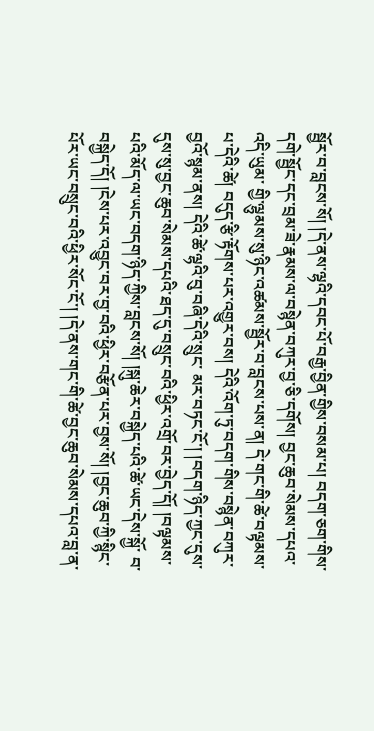སྦྱོར་བ་བླངས་སོ། །དེ་ནས་ལྷའི་དབང་པོ་བརྒྱ་བྱིན་གྱིས་བསམ་པ། བདག་ཅག་གིས་དགེ་སྦྱོང་དང་བྲམ་ཟེ་རྣམས་ལ་བསྙེན་བཀུར་བྱ་ཅི་དགོས། བྱང་ཆུབ་སེམས་དཔའ་འདི་ཡུམ་ གྱི་ལྷུམས་སུ་ཉིང་འཚམས་སྦྱོར་བ་བླངས་པས་ན། དེ་གང་གི་ཚེ་བལྟམས་པ་དེའི་ཚེ། བདུད་རྩི་རྟོགས་པར་འགྱུར་བས། དེའི་འོག་ཏུ་བདག་གིས་བསྙེན་བཀུར་བྱའོ་སྙམ་ནས། དེའི་ཚེ་ལྷའི་བུ་བཞི་དེའི་སྲུང་ མར་བཏང་ངོ་། །བདག་ཉིད་ཀྱང་དུས་དུས་སུ་བྱང་ཆུབ་སེམས་དཔའི་ཐད་དུ་བསྲུང་བའི་ཕྱིར་འགྲོ་བར་བྱེད་དོ། །བལྟམས་པའི་མོད་ལ་ཡང་བདག་ཉིད་ཀྱིས་བླངས་སོ། །སྐུ་ཆེར་བསྐྱེད་པའི་ཚེ་ཡང་དེས་སྐྱོ་ བ་བསྐྱེད་དོ། །ངེས་པར་འབྱུང་བར་བྱ་བའི་ཕྱིར་བརྩོན་པར་བྱས་སོ། །བྱང་ཆུབ་ཀྱི་སྙིང་པོར་ཡང་བསྲུང་བའི་ཕྱིར་སོང་ངོ་། །དེ་ནས་གང་གི་ཚེ་བྱང་ཆུབ་སེམས་དཔའ་བླ་ན་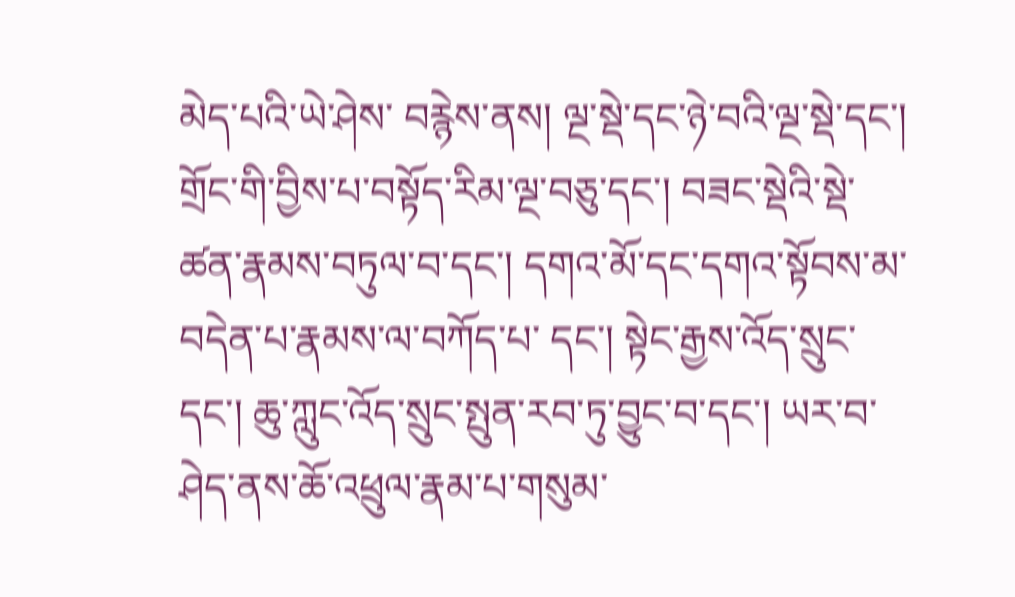མེད་པའི་ཡེ་ཤེས་ བརྙེས་ནས། ལྔ་སྡེ་དང་ཉེ་བའི་ལྔ་སྡེ་དང་། གྲོང་གི་བྱིས་པ་བསྟོད་རིམ་ལྔ་བཅུ་དང་། བཟང་སྡེའི་སྡེ་ཚན་རྣམས་བཏུལ་བ་དང་། དགའ་མོ་དང་དགའ་སྟོབས་མ་བདེན་པ་རྣམས་ལ་བཀོད་པ་ དང་། སྟེང་རྒྱས་འོད་སྲུང་དང་། ཆུ་ཀླུང་འོད་སྲུང་སྤུན་རབ་ཏུ་བྱུང་བ་དང་། ཡར་བ་ཤེད་ནས་ཆོ་འཕྲུལ་རྣམ་པ་གསུམ་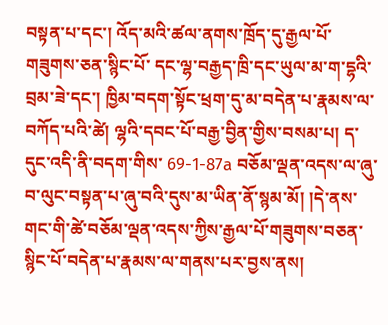བསྟན་པ་དང་། འོད་མའི་ཚལ་ནགས་ཁྲོད་དུ་རྒྱལ་པོ་གཟུགས་ཅན་སྙིང་པོ་ དང་ལྷ་བརྒྱད་ཁྲི་དང་ཡུལ་མ་ག་དྷའི་བྲམ་ཟེ་དང་། ཁྱིམ་བདག་སྟོང་ཕྲག་དུ་མ་བདེན་པ་རྣམས་ལ་བཀོད་པའི་ཚེ། ལྷའི་དབང་པོ་བརྒྱ་བྱིན་གྱིས་བསམ་པ། ད་དུང་འདི་ནི་བདག་གིས་ 69-1-87a བཅོམ་ལྡན་འདས་ལ་ཞུ་བ་ལུང་བསྟན་པ་ཞུ་བའི་དུས་མ་ཡིན་ནོ་སྙམ་མོ། །དེ་ནས་གང་གི་ཚེ་བཅོམ་ལྡན་འདས་ཀྱིས་རྒྱལ་པོ་གཟུགས་བཅན་སྙིང་པོ་བདེན་པ་རྣམས་ལ་གནས་པར་བྱས་ནས།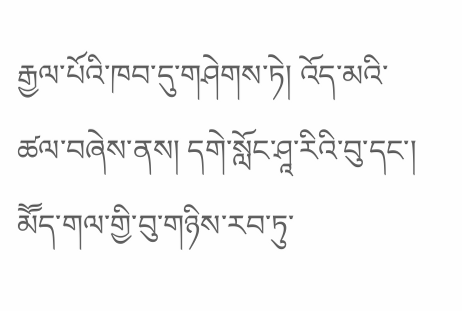རྒྱལ་པོའི་ཁབ་དུ་གཤེགས་ཏེ། འོད་མའི་ཚལ་བཞེས་ནས། དགེ་སློང་ཤཱ་རིའི་བུ་དང་། མཽད་གལ་གྱི་བུ་གཉིས་རབ་ཏུ་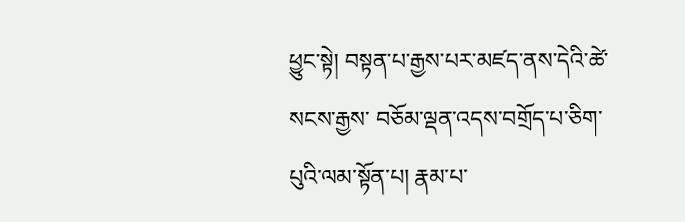ཕྱུང་སྟེ། བསྟན་པ་རྒྱས་པར་མཛད་ནས་དེའི་ཚེ་སངས་རྒྱས་ བཅོམ་ལྡན་འདས་བགྲོད་པ་ཅིག་པུའི་ལམ་སྟོན་པ། རྣམ་པ་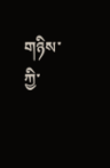གཉིས་ཀྱི་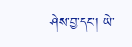ཤེས་བྱ་དང་། ཡེ་